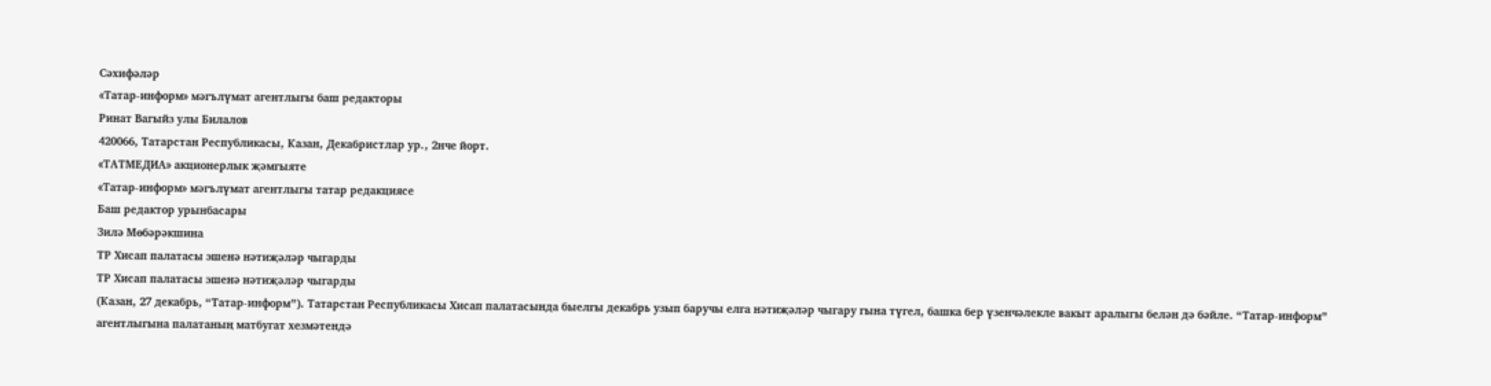Сәхифәләр
«Татар-информ» мәгълүмат агентлыгы баш редакторы
Ринат Вагыйз улы Билалов
420066, Татарстан Республикасы, Казан, Декабристлар ур., 2нче йорт.
«ТАТМЕДИА» акционерлык җәмгыяте
«Татар-информ» мәгълүмат агентлыгы татар редакциясе
Баш редактор урынбасары
Зилә Мөбәрәкшина
ТР Хисап палатасы эшенә нәтиҗәләр чыгарды
ТР Хисап палатасы эшенә нәтиҗәләр чыгарды
(Казан, 27 декабрь, “Татар-информ”). Татарстан Республикасы Хисап палатасында быелгы декабрь узып баручы елга нәтиҗәләр чыгару гына түгел, башка бер үзенчәлекле вакыт аралыгы белән дә бәйле. “Татар-информ” агентлыгына палатаның матбугат хезмәтендә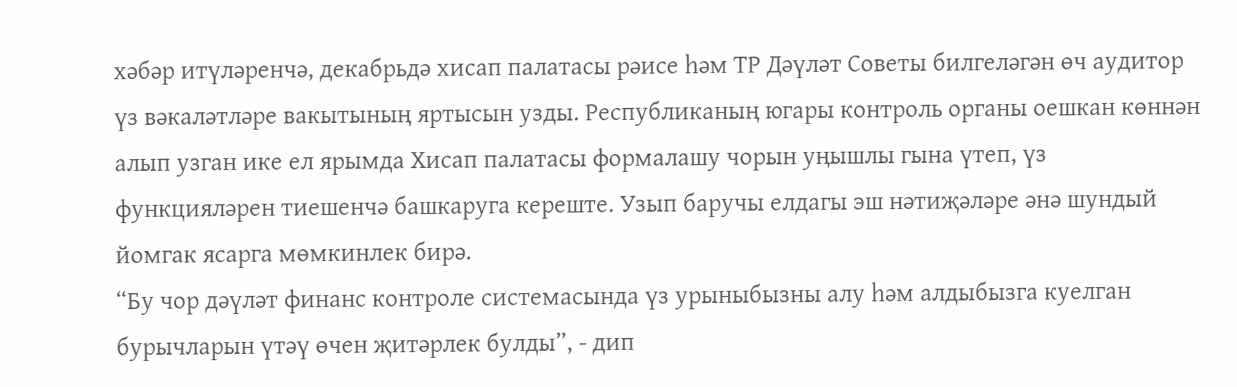хәбәр итүләренчә, декабрьдә хисап палатасы рәисе һәм ТР Дәүләт Советы билгеләгән өч аудитор үз вәкаләтләре вакытының яртысын узды. Республиканың югары контроль органы оешкан көннән алып узган ике ел ярымда Хисап палатасы формалашу чорын уңышлы гына үтеп, үз функцияләрен тиешенчә башкаруга кереште. Узып баручы елдагы эш нәтиҗәләре әнә шундый йомгак ясарга мөмкинлек бирә.
“Бу чор дәүләт финанс контроле системасында үз урыныбызны алу һәм алдыбызга куелган бурычларын үтәү өчен җитәрлек булды”, - дип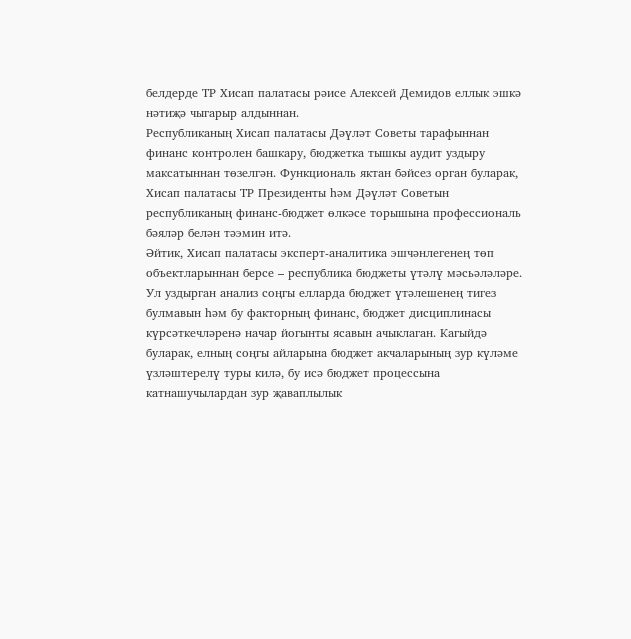белдерде ТР Хисап палатасы рәисе Алексей Демидов еллык эшкә нәтиҗә чыгарыр алдыннан.
Республиканың Хисап палатасы Дәүләт Советы тарафыннан финанс контролен башкару, бюджетка тышкы аудит уздыру максатыннан төзелгән. Функциональ яктан бәйсез орган буларак, Хисап палатасы ТР Президенты һәм Дәүләт Советын республиканың финанс-бюджет өлкәсе торышына профессиональ бәяләр белән тәэмин итә.
Әйтик, Хисап палатасы эксперт-аналитика эшчәнлегенең төп объектларыннан берсе – республика бюджеты үтәлү мәсьәләләре. Ул уздырган анализ соңгы елларда бюджет үтәлешенең тигез булмавын һәм бу факторның финанс, бюджет дисциплинасы күрсәткечләренә начар йогынты ясавын ачыклаган. Кагыйдә буларак, елның соңгы айларына бюджет акчаларының зур күләме үзләштерелү туры килә, бу исә бюджет процессына катнашучылардан зур җаваплылык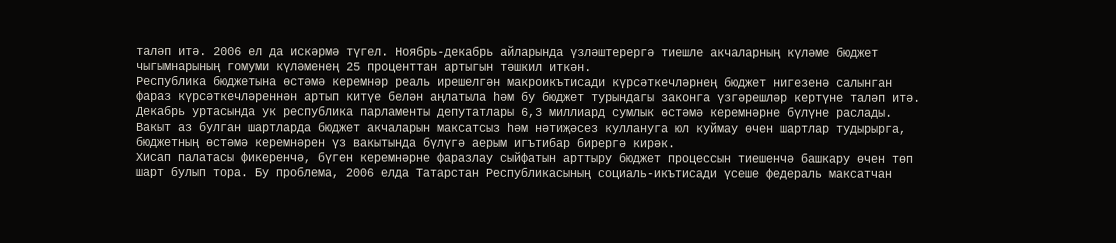таләп итә. 2006 ел да искәрмә түгел. Ноябрь-декабрь айларында үзләштерергә тиешле акчаларның күләме бюджет чыгымнарының гомуми күләменең 25 проценттан артыгын тәшкил иткән.
Республика бюджетына өстәмә керемнәр реаль ирешелгән макроикътисади күрсәткечләрнең бюджет нигезенә салынган фараз күрсәткечләреннән артып китүе белән аңлатыла һәм бу бюджет турындагы законга үзгәрешләр кертүне таләп итә. Декабрь уртасында ук республика парламенты депутатлары 6,3 миллиард сумлык өстәмә керемнәрне бүлүне раслады. Вакыт аз булган шартларда бюджет акчаларын максатсыз һәм нәтиҗәсез куллануга юл куймау өчен шартлар тудырырга, бюджетның өстәмә керемнәрен үз вакытында бүлүгә аерым игътибар бирергә кирәк.
Хисап палатасы фикеренчә, бүген керемнәрне фаразлау сыйфатын арттыру бюджет процессын тиешенчә башкару өчен төп шарт булып тора. Бу проблема, 2006 елда Татарстан Республикасының социаль-икътисади үсеше федераль максатчан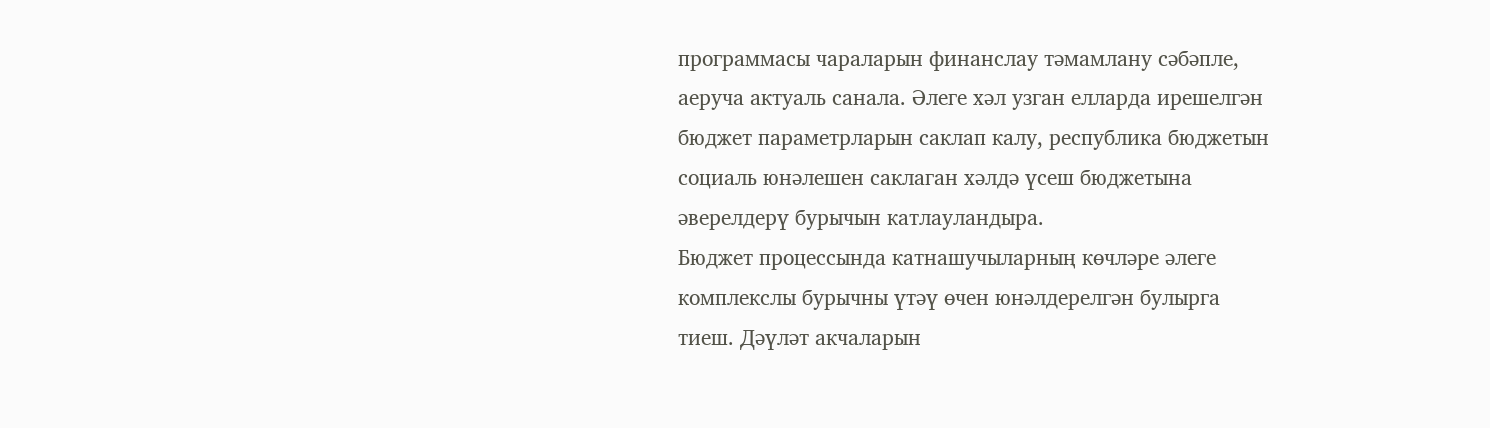программасы чараларын финанслау тәмамлану сәбәпле, аеруча актуаль санала. Әлеге хәл узган елларда ирешелгән бюджет параметрларын саклап калу, республика бюджетын социаль юнәлешен саклаган хәлдә үсеш бюджетына әверелдерү бурычын катлауландыра.
Бюджет процессында катнашучыларның көчләре әлеге комплекслы бурычны үтәү өчен юнәлдерелгән булырга тиеш. Дәүләт акчаларын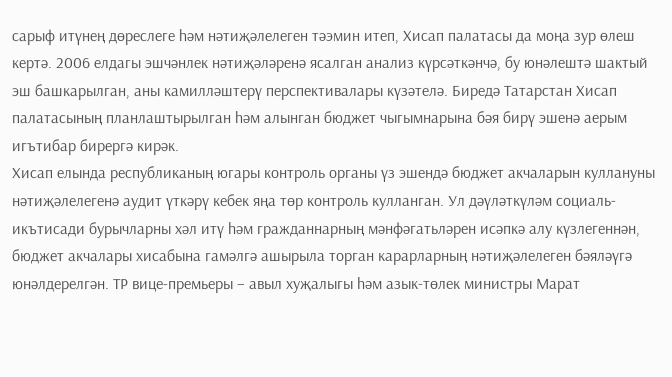сарыф итүнең дөреслеге һәм нәтиҗәлелеген тәэмин итеп, Хисап палатасы да моңа зур өлеш кертә. 2006 елдагы эшчәнлек нәтиҗәләренә ясалган анализ күрсәткәнчә, бу юнәлештә шактый эш башкарылган, аны камилләштерү перспективалары күзәтелә. Биредә Татарстан Хисап палатасының планлаштырылган һәм алынган бюджет чыгымнарына бәя бирү эшенә аерым игътибар бирергә кирәк.
Хисап елында республиканың югары контроль органы үз эшендә бюджет акчаларын куллануны нәтиҗәлелегенә аудит үткәрү кебек яңа төр контроль кулланган. Ул дәүләткүләм социаль-икътисади бурычларны хәл итү һәм гражданнарның мәнфәгатьләрен исәпкә алу күзлегеннән, бюджет акчалары хисабына гамәлгә ашырыла торган карарларның нәтиҗәлелеген бәяләүгә юнәлдерелгән. ТР вице-премьеры – авыл хуҗалыгы һәм азык-төлек министры Марат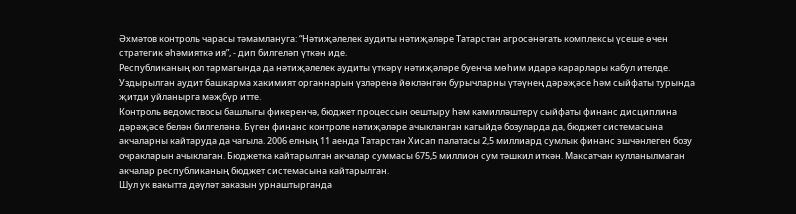Әхмәтов контроль чарасы тәмамлануга: “Нәтиҗәлелек аудиты нәтиҗәләре Татарстан агросәнәгать комплексы үсеше өчен стратегик әһәмияткә ия”, - дип билгеләп үткән иде.
Республиканың юл тармагында да нәтиҗәлелек аудиты үткәрү нәтиҗәләре буенча мөһим идарә карарлары кабул ителде. Уздырылган аудит башкарма хакимият органнарын үзләренә йөкләнгән бурычларны үтәүнең дәрәҗәсе һәм сыйфаты турында җитди уйланырга мәҗбүр итте.
Контроль ведомствосы башлыгы фикеренчә, бюджет процессын оештыру һәм камилләштерү сыйфаты финанс дисциплина дәрәҗәсе белән билгеләнә. Бүген финанс контроле нәтиҗәләре ачыкланган кагыйдә бозуларда да, бюджет системасына акчаларны кайтаруда да чагыла. 2006 елның 11 аенда Татарстан Хисап палатасы 2,5 миллиард сумлык финанс эшчәнлеген бозу очракларын ачыклаган. Бюджетка кайтарылган акчалар суммасы 675,5 миллион сум тәшкил иткән. Максатчан кулланылмаган акчалар республиканың бюджет системасына кайтарылган.
Шул ук вакытта дәүләт заказын урнаштырганда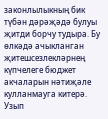законлылыкның бик түбән дәрәҗәдә булуы җитди борчу тудыра. Бу өлкәдә ачыкланган җитешсезлекләрнең күпчелеге бюджет акчаларын нәтиҗәле кулланмауга китерә. Узып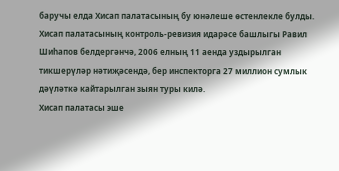баручы елда Хисап палатасының бу юнәлеше өстенлекле булды.
Хисап палатасының контроль-ревизия идарәсе башлыгы Равил Шиһапов белдергәнчә, 2006 елның 11 аенда уздырылган тикшерүләр нәтиҗәсендә, бер инспекторга 27 миллион сумлык дәүләткә кайтарылган зыян туры килә.
Хисап палатасы эше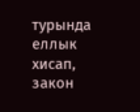турында еллык хисап, закон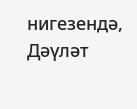нигезендә, Дәүләт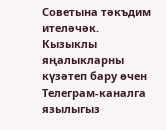Советына тәкъдим ителәчәк.
Кызыклы яңалыкларны күзәтеп бару өчен Телеграм-каналга язылыгыз